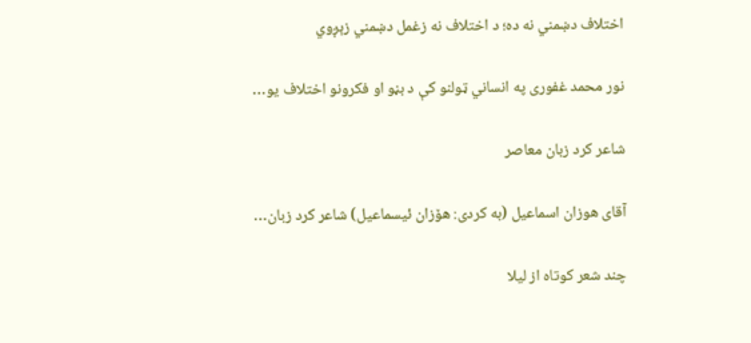اختلاف دښمني نه ده؛ د اختلاف نه زغمل دښمني زېږوي

نور محمد غفوری په انساني ټولنو کې د بڼو او فکرونو اختلاف یو…

شاعر کرد زبان معاصر

آقای هوزان اسماعیل (به کردی: هۆزان ئیسماعیل) شاعر کرد زبان…

چند شعر کوتاه از لیلا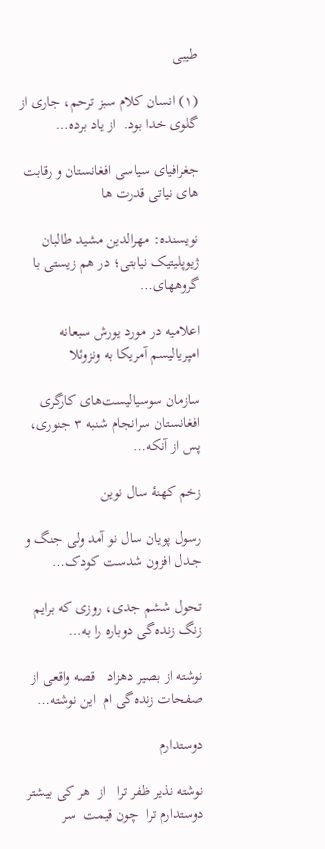طیبی

(۱) انسان کلام سبز ترحم، جاری از گلوی خدا بود.  از یاد برده…

جغرافیای سیاسی افغانستان و رقابت های نیاتی قدرت ها

نویسنده: مهرالدین مشید طالبان ژیوپلیتیک نیابتی؛ در هم زیستی با گروههای…

اعلامیه در مورد یورش سبعانه امپریالیسم آمریکا به ونزوئلا

سازمان سوسیالیست‌های کارگری افغانستان سرانجام شنبه ۳ جنوری، پس از آنکه…

زخم کهنۀ سال نوین

رسول پویان سال نو آمد ولی جنگ و جـدل افزون شدست کودک…

تحول ششم جدی، روزی که برایم زنگ زنده‌گی دوباره را به…

نوشته از بصیر دهزاد   قصه واقعی از صفحات زنده‌گی ام  این نوشته…

دوستدارم

نوشته نذیر ظفر ترا   از  هر کی بیشتر دوستدارم ترا  چون قیمت  سر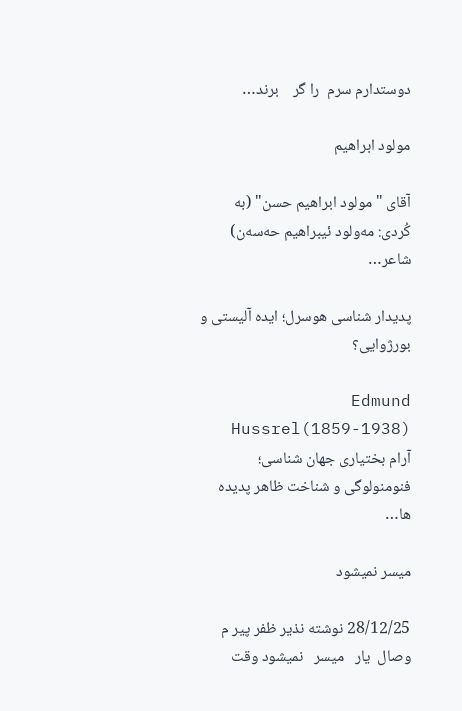دوستدارم سرم  را گر    برند…

مولود ابراهیم

آقای "مولود ابراهیم حسن" (به کُردی: مەولود ئیبراهیم حەسەن) شاعر…

پدیدار شناسی هوسرل؛ ایده آلیستی و بورژوایی؟

Edmund Hussrel(1859-1938)    آرام بختیاری جهان شناسی؛ فنومنولوگی و شناخت ظاهر پدیده ها…

ميسر نميشود

28/12/25 نوشته نذير ظفر پير م    وصال  يار   ميسر   نميشود وقت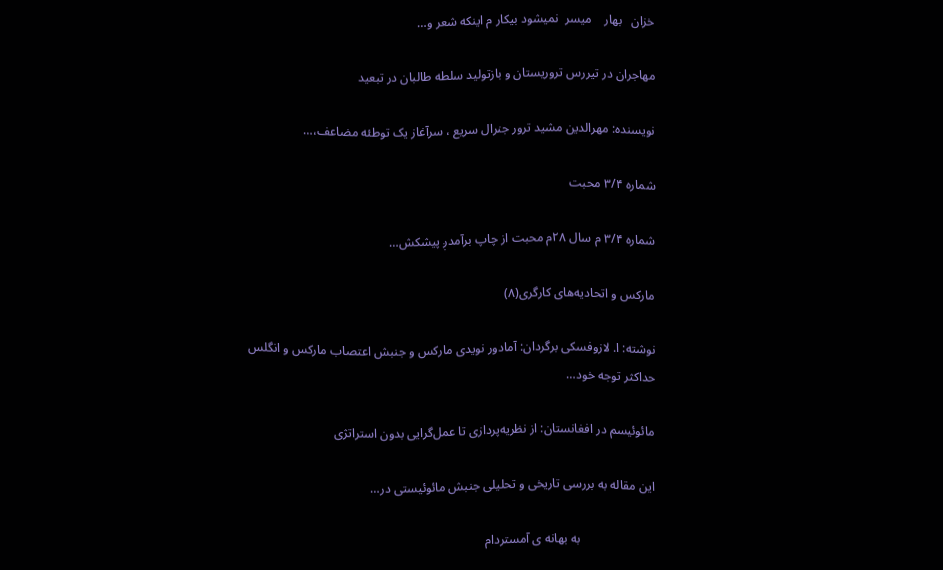خزان   بهار    ميسر  نميشود بيكار م اينكه شعر و…

مهاجران در تیررس تروریستان و بازتولید سلطه طالبان در تبعید

نویسنده: مهرالدین مشید ترور جنرال سریع ، سرآغاز یک توطئه مضاعف،…

شماره ۳/۴ محبت

شماره ۳/۴ م سال ۲۸م محبت از چاپ برآمدږ پیشکش…

مارکس و اتحادیه‌های کارگری(۸)

نوشته: ا. لازوفسکی برگردان: آمادور نویدی مارکس و جنبش اعتصاب مارکس و انگلس حداکثر توجه خود…

مائوئیسم در افغانستان: از نظریه‌پردازی تا عمل‌گرایی بدون استراتژی

این مقاله به بررسی تاریخی و تحلیلی جنبش مائوئیستی در…

                        به بهانه ی آمستردام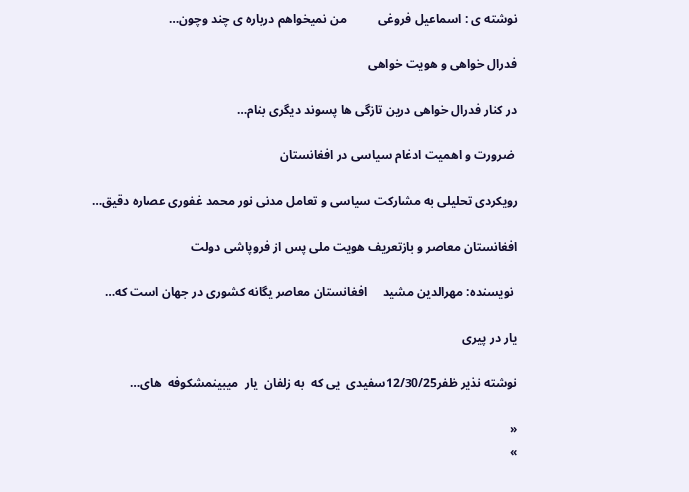نوشته ی : اسماعیل فروغی          من نمیخواهم درباره ی چند وچون…

فدرال خواهی و هویت خواهی

در کنار فدرال خواهی درین تازگی ها پسوند دیگری بنام…

 ضرورت و اهمیت ادغام سیاسی در افغانستان

رویکردی تحلیلی به مشارکت سیاسی و تعامل مدنی نور محمد غفوری عصاره دقیق…

افغانستان معاصر و بازتعریف هویت ملی پس از فروپاشی دولت

 نویسنده: مهرالدین مشید     افغانستان معاصر یگانه کشوری در جهان است که…

یار در پیری

نوشته نذیر ظفر12/30/25سفیدی  يى که  به زلفان  یار  میبینمشکوفه  هاى…

«
»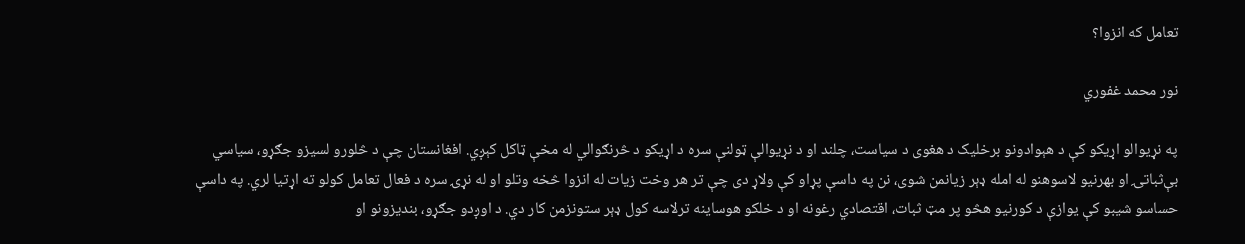تعامل که انزوا؟

نور محمد غفوري

په نړیوالو اړیکو کې د هېوادونو برخلیک د هغوی د سیاست، چلند او د نړیوالې ټولنې سره د اړیکو د څرنګوالي له مخې ټاکل کېږي. افغانستان چې د څلورو لسیزو جګړو، سیاسي بې‌ثباتۍ او بهرنيو لاسوهنو له امله ډېر زیانمن شوی، نن په داسې پړاو کې ولاړ دی چې تر هر وخت زیات له انزوا څخه وتلو او له نړۍ سره د فعال تعامل کولو ته اړتیا لري. په داسې حساسو شیبو کې یوازې د کورنیو هڅو پر مټ ثبات، اقتصادي رغونه او د خلکو هوساینه ترلاسه کول ډېر ستونزمن کار دي. د اوږدو جګړو، بندیزونو او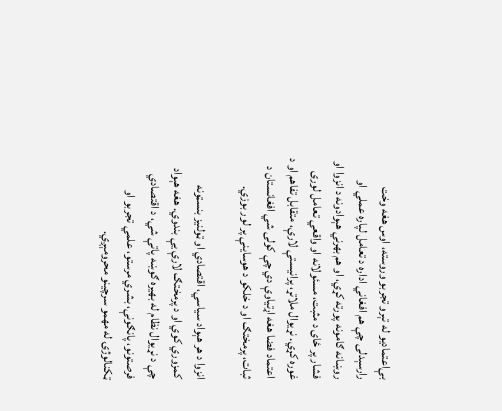بې‌اعتمادیو له تېرو تجربو وروسته، اوس هغه وخت رارسېدلی چې هم افغاني اداره د تعامل لپاره عملي او روښانه ګامونه پورته کړي، او هم بهرني هېوادونه د انزوا او فشار پر ځای د مثبت، مسئولانه او واقعي تعامل لوری غوره کړي. نړیوال ملاتړ، پرانیستې لارې، متقابل تفاهم او د اعتماد فضا هغه اړتیاوې دي چې کولی شي افغانستان د ثبات، پرمختګ او د خلکو د هوساینې پر لور بوزي.

انزوا د هر هېواد سياسي، اقتصادي او ټولنیز بنسټونه کمزوري کوي او د پرمختګ لارې یې بندوي. هغه هېواد چې د نړیوال نظام له بهیره ګوښه پاتې شي، د اقتصادي فرصتونو، پانګونې، بشري مرستو، علمي تجربو او ټکنالوژۍ له مهمو سرچینو محرومېږي.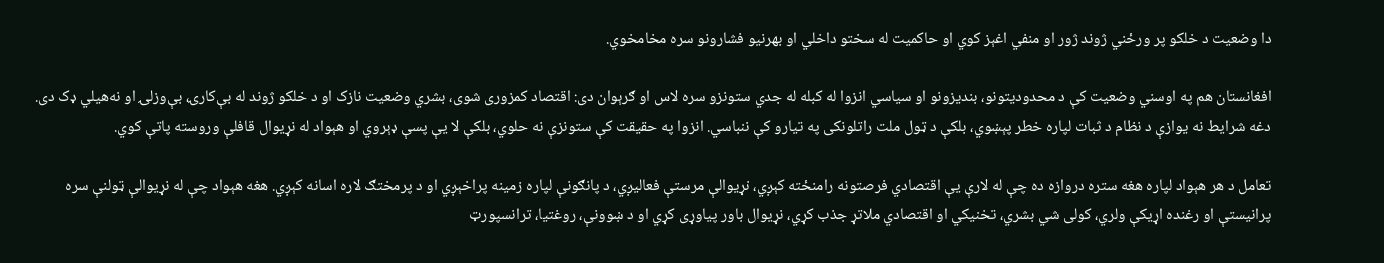دا وضعیت د خلکو پر ورځني ژوند ژور او منفي اغېز کوي او حاکمیت له سختو داخلي او بهرنیو فشارونو سره مخامخوي.

افغانستان هم په اوسني وضعیت کې د محدودیتونو، بندیزونو او سیاسي انزوا له کبله له جدي ستونزو سره لاس او ګرېوان دی: اقتصاد کمزوری شوی، بشري وضعیت نازک او د خلکو ژوند له بې‌کارۍ، بې‌وزلۍ او نه‌هیلي ډک دی. دغه شرایط نه یوازې د نظام د ثبات لپاره خطر پېښوي، بلکې د ټول ملت راتلونکی په تیارو کې ننباسي. انزوا په حقیقت کې ستونزې نه حلوي، بلکې لا یې پسې ډېروي او هېواد له نړیوال قافلې وروسته پاتې کوي.

تعامل د هر هېواد لپاره هغه ستره دروازه ده چې له لارې یې اقتصادي فرصتونه رامنځته کېږي، نړیوالې مرستې فعالیږي، د پانګونې لپاره زمینه پراخېږي او د پرمختګ لاره اسانه کېږي. هغه هېواد چې له نړیوالې ټولنې سره پرانیستې او رغنده اړیکې ولري، کولی شي بشري، تخنیکي او اقتصادي ملاتړ جذب کړي، نړیوال باور پیاوړی کړي او د ښوونې، روغتیا، ترانسپورټ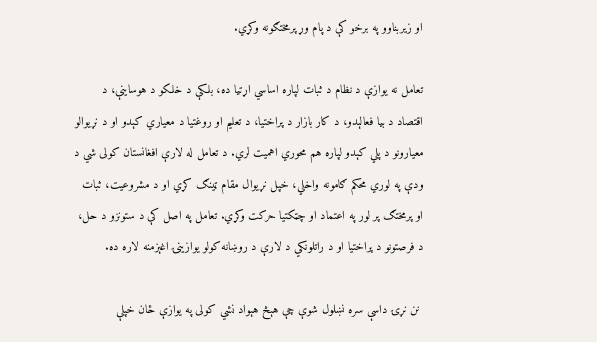او زیربناوو په برخو کې د پام وړ پرمختګونه وکړي.

تعامل نه یوازې د نظام د ثبات لپاره اساسي اړتیا ده، بلکې د خلکو د هوساینې، د اقتصاد د بیا فعالېدو، د کار بازار د پراختیا، د تعلیم او روغتیا د معیاري کېدو او د نړیوالو معیارونو د پلي کېدو لپاره هم محوري اهمیت لري. د تعامل له لارې افغانستان کولی شي د ودې په لوري محکم ګامونه واخلي، خپل نړیوال مقام ټينګ کړي او د مشروعیت، ثبات او پرمختګ پر لور په اعتماد او چټکتیا حرکت وکړي. تعامل په اصل کې د ستونزو د حل، د فرصتونو د پراختیا او د راتلونکي د لارې د روښانه کولو یوازینۍ اغېزمنه لاره ده.

 نن نړۍ داسې سره نښلول شوې چې هېڅ هېواد نشي کولی په یوازې ځان خپلې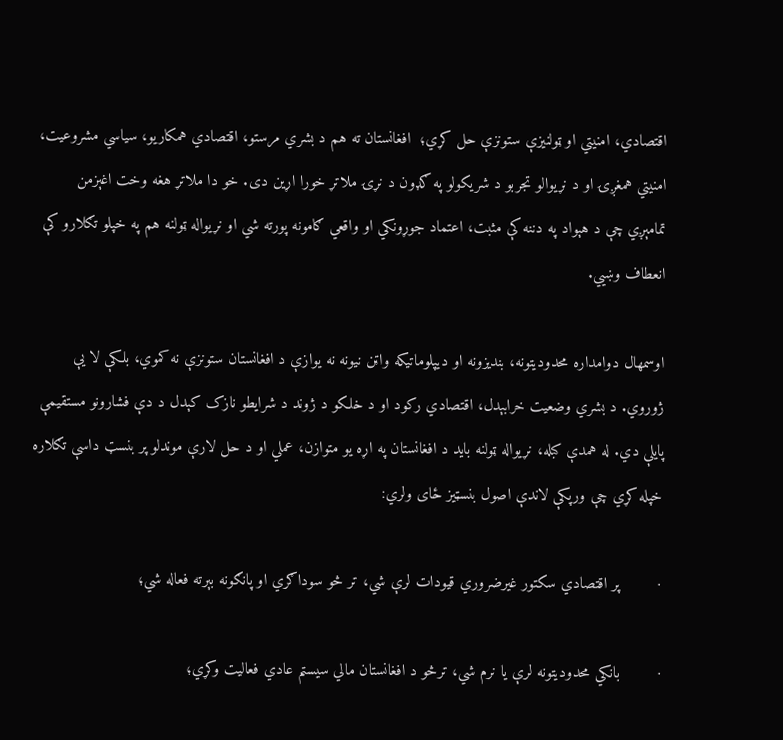اقتصادي، امنیتي او ټولنیزې ستونزې حل کړي؛  افغانستان ته هم د بشري مرستو، اقتصادي همکاریو، سیاسي مشروعیت، امنیتي همغږۍ او د نړیوالو تجربو د شریکولو په ګډون د نړۍ ملاتړ خورا اړین دی. خو دا ملاتړ هغه وخت اغېزمن تمامېږي چې د هېواد په دننه کې مثبت، اعتماد جوړونکي او واقعي ګامونه پورته شي او نړیواله ټولنه هم په خپلو تګلارو کې انعطاف وښيي.

اوسمهال دوامداره محدودیتونه، بندیزونه او دیپلوماتیکه واټن نیونه نه یوازې د افغانستان ستونزې نه کموي، بلکې لا یې ژوروي. د بشري وضعیت خرابېدل، اقتصادي رکود او د خلکو د ژوند د شرایطو نازک کېدل د دې فشارونو مستقیمې پایلې دي. له همدې کبله، نړیواله ټولنه باید د افغانستان په اړه یو متوازن، عملي او د حل لارې موندلو پر بنسټ داسې تګلاره خپله کړي چې ورپکې لاندې اصول بنسټیز ځای ولري:

·        پر اقتصادي سکتور غیرضروري قیودات لرې شي، تر څو سوداګري او پانګونه بېرته فعاله شي؛

·        بانکي محدودیتونه لرې یا نرم شي، ترڅو د افغانستان مالي سیستم عادي فعالیت وکړي؛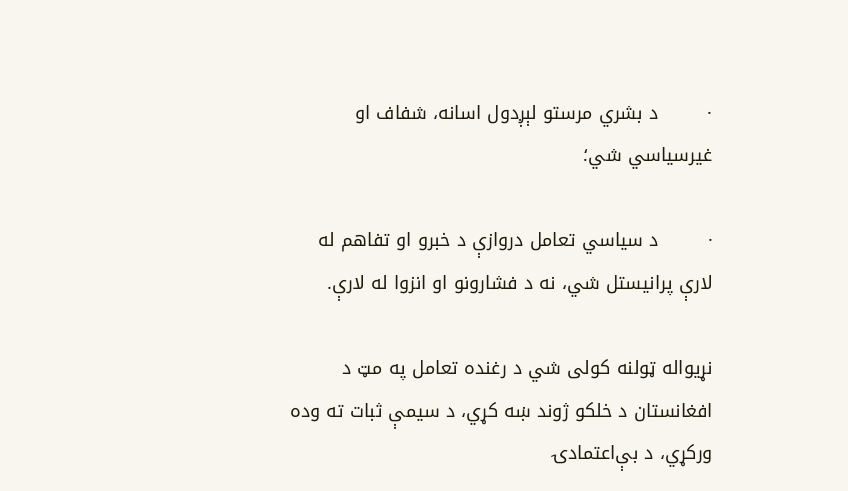·        د بشري مرستو لېږدول اسانه، شفاف او غیرسیاسي شي؛

·        د سیاسي تعامل دروازې د خبرو او تفاهم له لارې پرانیستل شي، نه د فشارونو او انزوا له لارې.

نړیواله ټولنه کولی شي د رغنده تعامل په مټ د افغانستان د خلکو ژوند ښه کړي، د سیمې ثبات ته وده ورکړي، د بې‌اعتمادۍ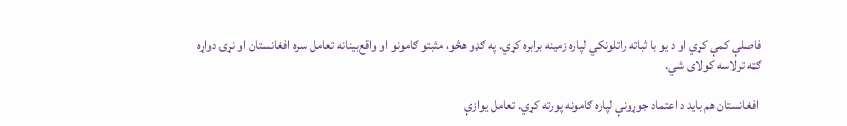فاصلې کمې کړي او د یو با ثباته راتلونکي لپاره زمینه برابره کړي. په ګډو هڅو، مثبتو ګامونو او واقع‌بینانه تعامل سره افغانستان او نړۍ دواړه ګټه ترلاسه کولای شي.

 افغانستان هم باید د اعتماد جوړونې لپاره ګامونه پورته کړي. تعامل یوازې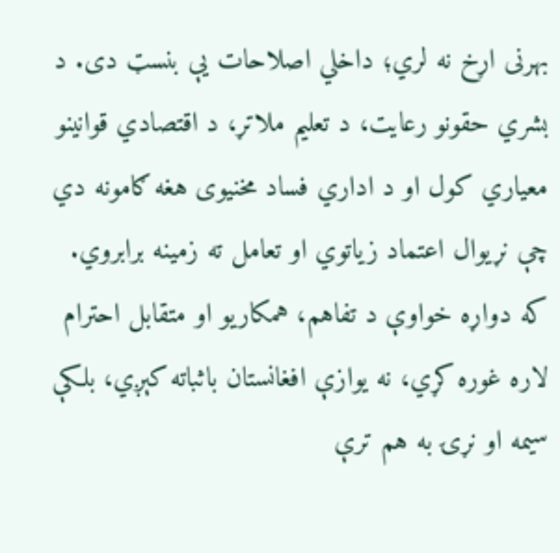بهرنی اړخ نه لري؛ داخلي اصلاحات یې بنسټ دی. د بشري حقونو رعایت، د تعلیم ملاتړ، د اقتصادي قوانینو معیاري کول او د اداري فساد مخنیوی هغه ګامونه دي چې نړیوال اعتماد زیاتوي او تعامل ته زمینه برابروي. که دواړه خواوې د تفاهم، همکاریو او متقابل احترام لاره غوره کړي، نه یوازې افغانستان باثباته کېږي، بلکې سیمه او نړۍ به هم ترې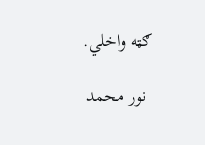ګټه واخلي.

 نور محمد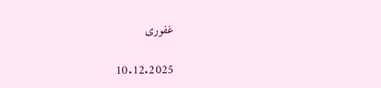غفوری

10.12.2025